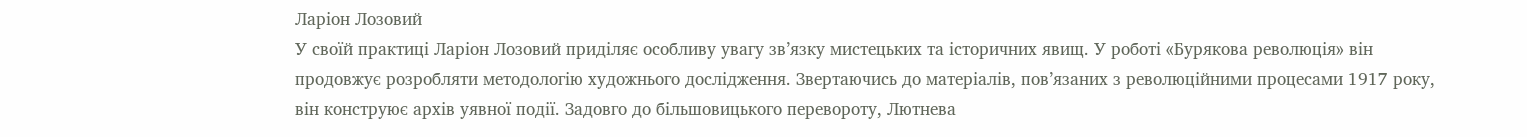Ларіон Лозовий
У своїй практиці Ларіон Лозовий приділяє особливу увагу зв’язку мистецьких та історичних явищ. У роботі «Бурякова революція» він продовжує розробляти методологію художнього дослідження. Звертаючись до матеріалів, пов’язаних з революційними процесами 1917 року, він конструює архів уявної події. Задовго до більшовицького перевороту, Лютнева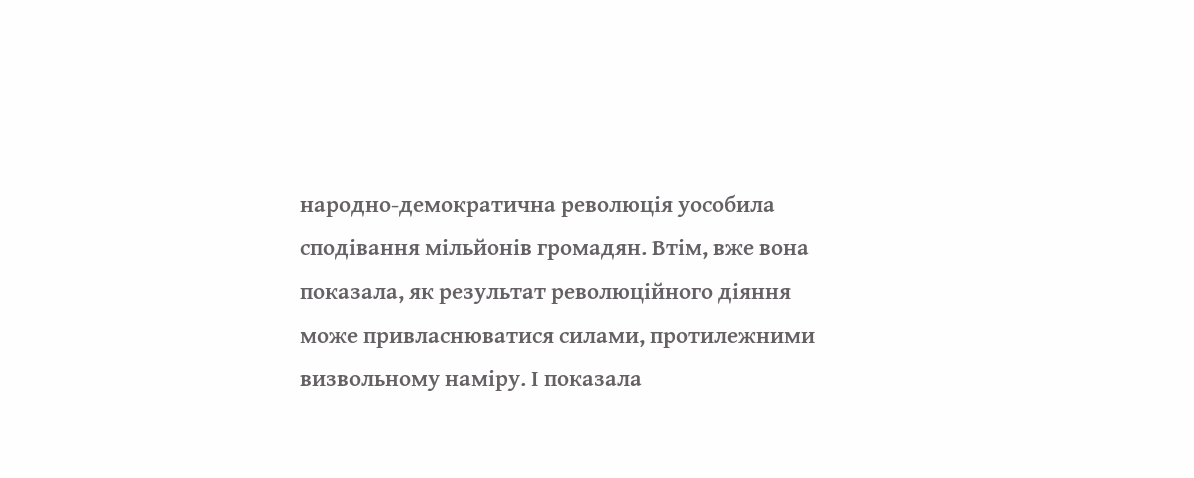народно-демократична революція уособила сподівання мільйонів громадян. Втім, вже вона показала, як результат революційного діяння може привласнюватися силами, протилежними визвольному наміру. І показала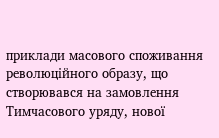приклади масового споживання революційного образу, що створювався на замовлення Тимчасового уряду, нової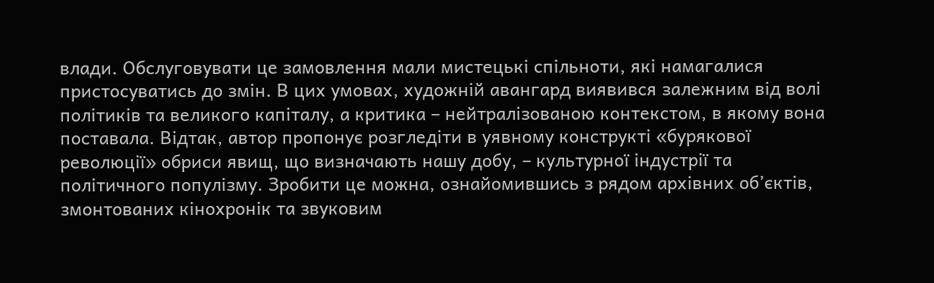влади. Обслуговувати це замовлення мали мистецькі спільноти, які намагалися пристосуватись до змін. В цих умовах, художній авангард виявився залежним від волі політиків та великого капіталу, а критика – нейтралізованою контекстом, в якому вона поставала. Відтак, автор пропонує розгледіти в уявному конструкті «бурякової революції» обриси явищ, що визначають нашу добу, – культурної індустрії та політичного популізму. Зробити це можна, ознайомившись з рядом архівних об’єктів, змонтованих кінохронік та звуковим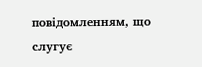повідомленням, що слугує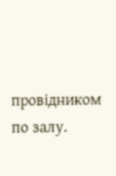провідником по залу.